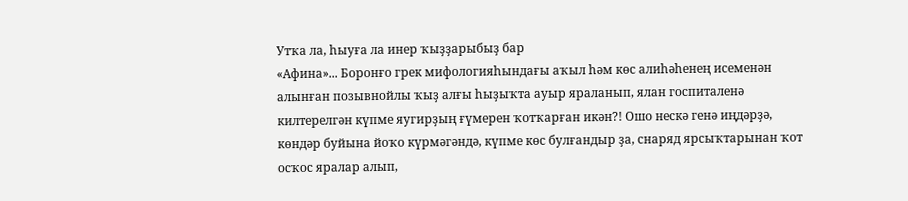Утҡа ла, һыуға ла инер ҡыҙҙарыбыҙ бар
«Афина»... Боронғо грек мифологияһындағы аҡыл һәм көс алиһәһенең исеменән алынған позывнойлы ҡыҙ алғы һыҙыҡта ауыр яраланып, ялан госпиталенә килтерелгән күпме яугирҙың ғүмерен ҡотҡарған икән?! Ошо нескә генә иңдәрҙә, көндәр буйына йоҡо күрмәгәндә, күпме көс булғандыр ҙа, снаряд ярсыҡтарынан ҡот осҡос яралар алып,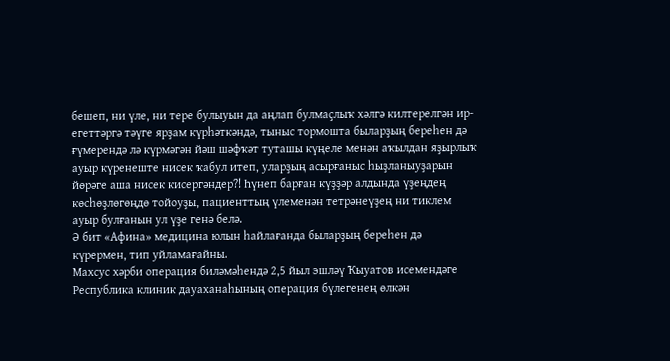бешеп, ни үле, ни тере булыуын да аңлап булмаҫлыҡ хәлгә килтерелгән ир-егеттәргә тәүге ярҙам күрһәткәндә, тыныс тормошта быларҙың береһен дә ғүмерендә лә күрмәгән йәш шәфҡәт туташы күңеле менән аҡылдан яҙырлыҡ ауыр күренеште нисек ҡабул итеп, уларҙың асырғаныс һыҙланыуҙарын йөрәге аша нисек кисергәндер?! Һүнеп барған күҙҙәр алдында үҙеңдең көсһөҙлөгөңдө тойоуҙы, пациенттың үлеменән тетрәнеүҙең ни тиклем ауыр булғанын ул үҙе генә белә.
Ә бит «Афина» медицина юлын һайлағанда быларҙың береһен дә күрермен, тип уйламағайны.
Махсус хәрби операция биләмәһендә 2,5 йыл эшләү Ҡыуатов исемендәге Республика клиник дауаханаһының операция бүлегенең өлкән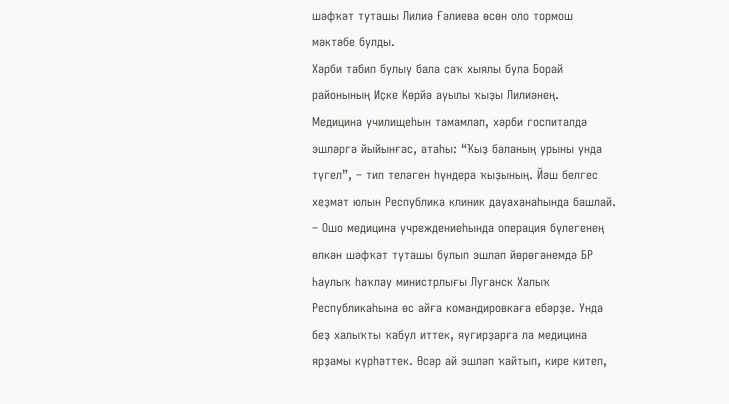шәфҡәт туташы Лилиә Ғәлиева өсөн оло тормош мәктәбе булды.
Хәрби табип булыу бала саҡ хыялы була Борай районының Иҫке Көрйә ауылы ҡыҙы Лилиәнең.
Медицина училищеһын тамамлап, хәрби госпиталдә эшләргә йыйынғас, атаһы: “Ҡыҙ баланың урыны унда түгел”, – тип теләген һүндерә ҡыҙының. Йәш белгес хеҙмәт юлын Республика клиник дауаханаһында башлай.
– Ошо медицина учреждениеһында операция бүлегенең өлкән шәфҡәт туташы булып эшләп йөрөгәнемдә БР Һаулыҡ һаҡлау министрлығы Луганск Халыҡ Республикаһына өс айға командировкаға ебәрҙе. Унда беҙ халыҡты ҡабул иттек, яугирҙарға ла медицина ярҙамы күрһәттек. Өсәр ай эшләп ҡайтып, кире китеп,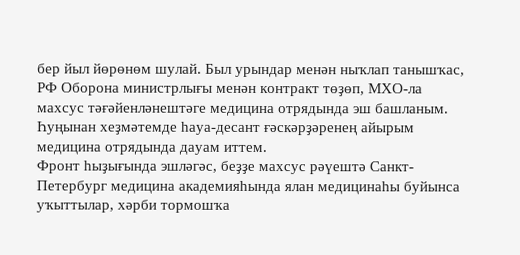бер йыл йөрөнөм шулай. Был урындар менән ныҡлап танышҡас, РФ Оборона министрлығы менән контракт төҙөп, МХО-ла махсус тәғәйенләнештәге медицина отрядында эш башланым. Һуңынан хеҙмәтемде һауа-десант ғәскәрҙәренең айырым медицина отрядында дауам иттем.
Фронт һыҙығында эшләгәс, беҙҙе махсус рәүештә Санкт- Петербург медицина академияһында ялан медицинаһы буйынса уҡыттылар, хәрби тормошҡа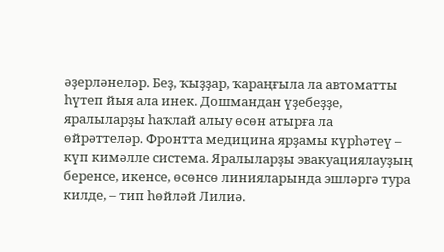әҙерләнеләр. Беҙ, ҡыҙҙар, ҡараңғыла ла автоматты һүтеп йыя ала инек. Дошмандан үҙебеҙҙе, яралыларҙы һаҡлай алыу өсөн атырға ла өйрәттеләр. Фронтта медицина ярҙамы күрһәтеү – күп кимәлле система. Яралыларҙы эвакуациялауҙың беренсе, икенсе, өсөнсө линияларында эшләргә тура килде, – тип һөйләй Лилиә.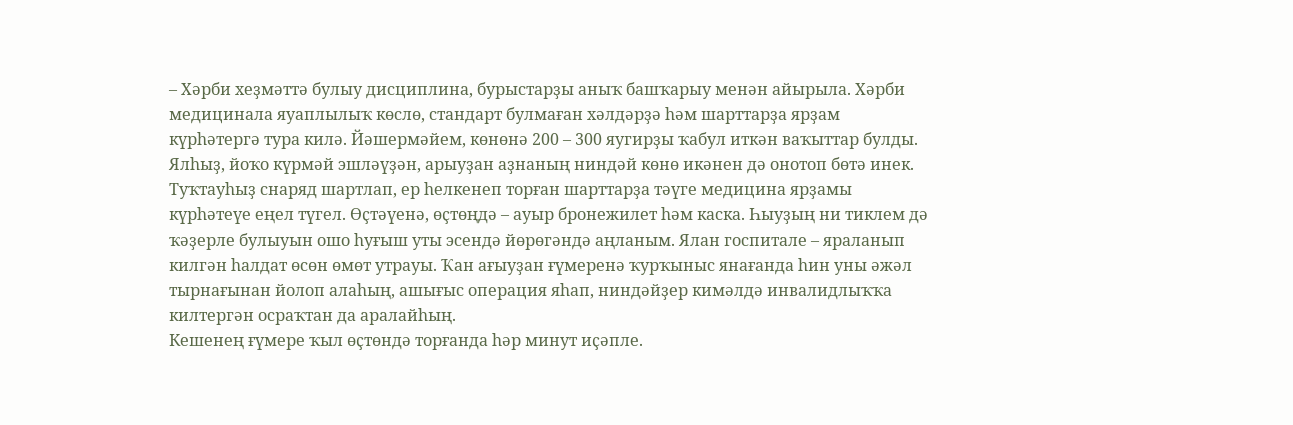– Хәрби хеҙмәттә булыу дисциплина, бурыстарҙы аныҡ башҡарыу менән айырыла. Хәрби медицинала яуаплылыҡ көслө, стандарт булмаған хәлдәрҙә һәм шарттарҙа ярҙам күрһәтергә тура килә. Йәшермәйем, көнөнә 200 – 300 яугирҙы ҡабул иткән ваҡыттар булды. Ялһыҙ, йоҡо күрмәй эшләүҙән, арыуҙан аҙнаның ниндәй көнө икәнен дә онотоп бөтә инек. Туҡтауһыҙ снаряд шартлап, ер һелкенеп торған шарттарҙа тәүге медицина ярҙамы күрһәтеүе еңел түгел. Өҫтәүенә, өҫтөңдә – ауыр бронежилет һәм каска. Һыуҙың ни тиклем дә ҡәҙерле булыуын ошо һуғыш уты эсендә йөрөгәндә аңланым. Ялан госпитале – яраланып килгән һалдат өсөн өмөт утрауы. Ҡан ағыуҙан ғүмеренә ҡурҡыныс янағанда һин уны әжәл тырнағынан йолоп алаһың, ашығыс операция яһап, ниндәйҙер кимәлдә инвалидлыҡҡа килтергән осраҡтан да аралайһың.
Кешенең ғүмере ҡыл өҫтөндә торғанда һәр минут иҫәпле.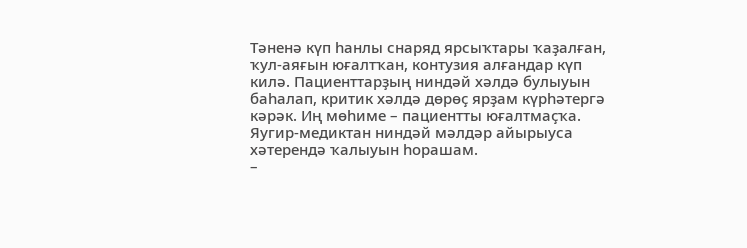Тәненә күп һанлы снаряд ярсыҡтары ҡаҙалған, ҡул-аяғын юғалтҡан, контузия алғандар күп килә. Пациенттарҙың ниндәй хәлдә булыуын баһалап, критик хәлдә дөрөҫ ярҙам күрһәтергә кәрәк. Иң мөһиме – пациентты юғалтмаҫҡа.
Яугир-медиктан ниндәй мәлдәр айырыуса хәтерендә ҡалыуын һорашам.
–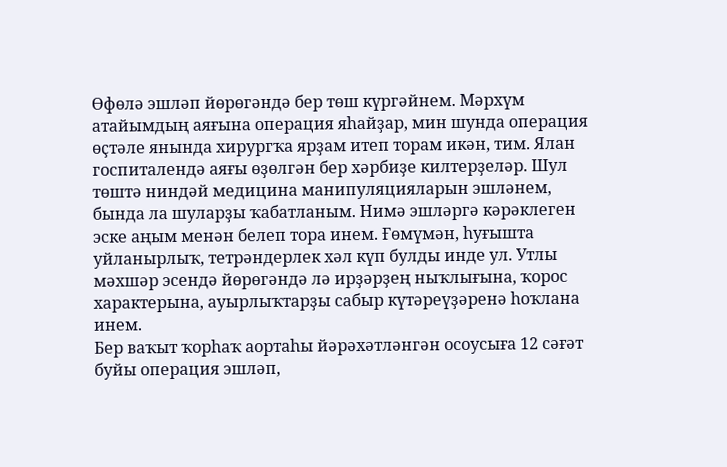Өфөлә эшләп йөрөгәндә бер төш күргәйнем. Мәрхүм атайымдың аяғына операция яһайҙар, мин шунда операция өҫтәле янында хирургҡа ярҙам итеп торам икән, тим. Ялан госпиталендә аяғы өҙөлгән бер хәрбиҙе килтерҙеләр. Шул төштә ниндәй медицина манипуляцияларын эшләнем, бында ла шуларҙы ҡабатланым. Нимә эшләргә кәрәклеген эске аңым менән белеп тора инем. Ғөмүмән, һуғышта уйланырлыҡ, тетрәндерлек хәл күп булды инде ул. Утлы мәхшәр эсендә йөрөгәндә лә ирҙәрҙең ныҡлығына, ҡорос характерына, ауырлыҡтарҙы сабыр күтәреүҙәренә һоҡлана инем.
Бер ваҡыт ҡорһаҡ аортаһы йәрәхәтләнгән осоусыға 12 сәғәт буйы операция эшләп,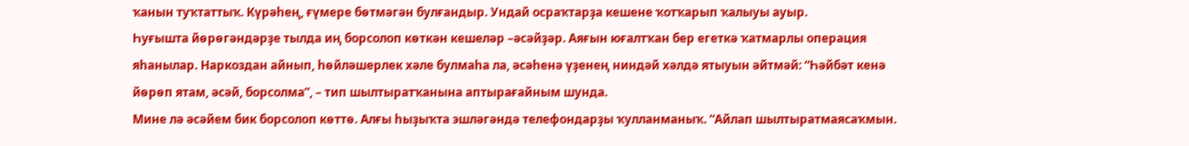ҡанын туҡтаттыҡ. Күрәһең, ғүмере бөтмәгән булғандыр. Ундай осраҡтарҙа кешене ҡотҡарып ҡалыуы ауыр.
Һуғышта йөрөгәндәрҙе тылда иң борсолоп көткән кешеләр –әсәйҙәр. Аяғын юғалтҡан бер егеткә ҡатмарлы операция яһанылар. Наркоздан айнып, һөйләшерлек хәле булмаһа ла, әсәһенә үҙенең ниндәй хәлдә ятыуын әйтмәй: “Һәйбәт кенә йөрөп ятам, әсәй, борсолма”, – тип шылтыратҡанына аптырағайным шунда.
Мине лә әсәйем бик борсолоп көттө. Алғы һыҙыҡта эшләгәндә телефондарҙы ҡулланманыҡ. “Айлап шылтыратмаясаҡмын.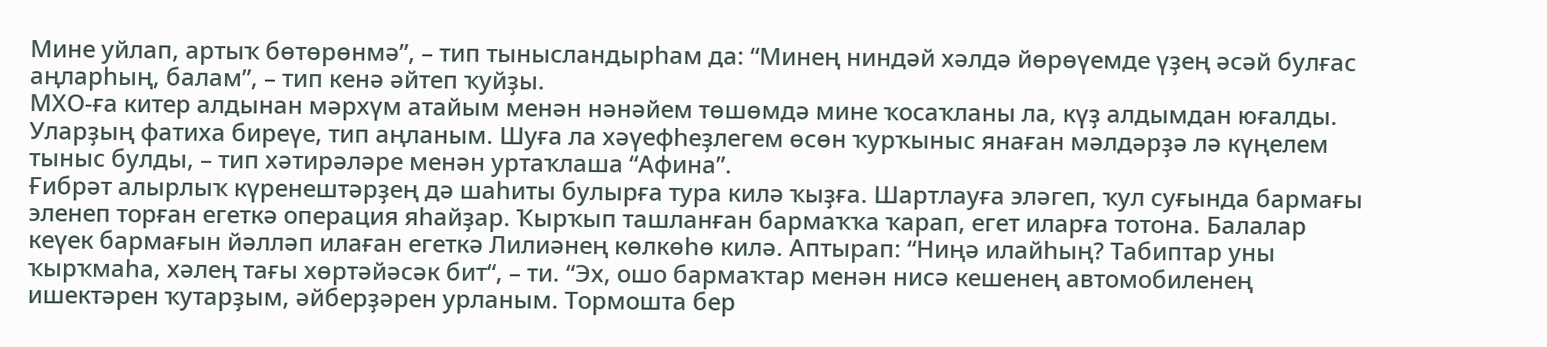Мине уйлап, артыҡ бөтөрөнмә”, – тип тынысландырһам да: “Минең ниндәй хәлдә йөрөүемде үҙең әсәй булғас аңларһың, балам”, – тип кенә әйтеп ҡуйҙы.
МХО-ға китер алдынан мәрхүм атайым менән нәнәйем төшөмдә мине ҡосаҡланы ла, күҙ алдымдан юғалды. Уларҙың фатиха биреүе, тип аңланым. Шуға ла хәүефһеҙлегем өсөн ҡурҡыныс янаған мәлдәрҙә лә күңелем тыныс булды, – тип хәтирәләре менән уртаҡлаша “Афина”.
Ғибрәт алырлыҡ күренештәрҙең дә шаһиты булырға тура килә ҡыҙға. Шартлауға эләгеп, ҡул суғында бармағы эленеп торған егеткә операция яһайҙар. Ҡырҡып ташланған бармаҡҡа ҡарап, егет иларға тотона. Балалар кеүек бармағын йәлләп илаған егеткә Лилиәнең көлкөһө килә. Аптырап: “Ниңә илайһың? Табиптар уны ҡырҡмаһа, хәлең тағы хөртәйәсәк бит“, – ти. “Эх, ошо бармаҡтар менән нисә кешенең автомобиленең ишектәрен ҡутарҙым, әйберҙәрен урланым. Тормошта бер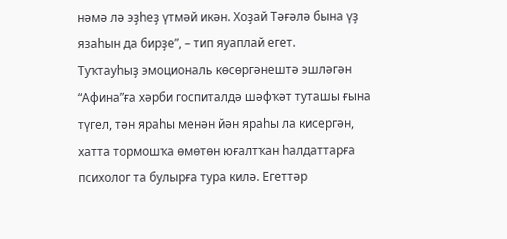нәмә лә эҙһеҙ үтмәй икән. Хоҙай Тәғәлә бына үҙ язаһын да бирҙе”, – тип яуаплай егет.
Туҡтауһыҙ эмоциональ көсөргәнештә эшләгән “Афина”ға хәрби госпиталдә шәфҡәт туташы ғына түгел, тән яраһы менән йән яраһы ла кисергән, хатта тормошҡа өмөтөн юғалтҡан һалдаттарға психолог та булырға тура килә. Егеттәр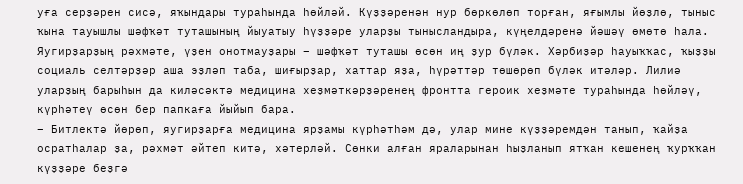уға серҙәрен сисә, яҡындары тураһында һөйләй. Күҙҙәренән нур бөркөлөп торған, яғымлы йөҙлө, тыныс ҡына тауышлы шәфҡәт туташының йыуатыу һүҙҙәре уларҙы тынысландыра, күңелдәренә йәшәү өмөтө һала.
Яугирҙарҙың рәхмәте, үҙен онотмауҙары – шәфҡәт туташы өсөн иң ҙур бүләк. Хәрбиҙәр һауыҡҡас, ҡыҙҙы социаль селтәрҙәр аша эҙләп таба, шиғырҙар, хаттар яҙа, һүрәттәр төшөрөп бүләк итәләр. Лилиә уларҙың барыһын да киләсәктә медицина хеҙмәткәрҙәренең фронтта героик хеҙмәте тураһында һөйләү, күрһәтеү өсөн бер папкаға йыйып бара.
– Битлектә йөрөп, яугирҙарға медицина ярҙамы күрһәтһәм дә, улар мине күҙҙәремдән танып, ҡайҙа осратһалар ҙа, рәхмәт әйтеп китә, хәтерләй. Сөнки алған яраларынан һыҙланып ятҡан кешенең ҡурҡҡан күҙҙәре беҙгә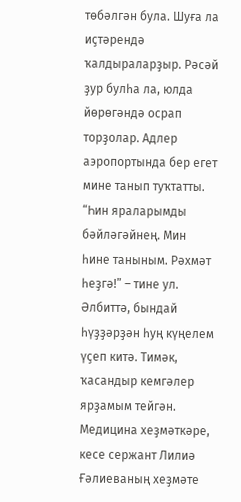төбәлгән була. Шуға ла иҫтәрендә ҡалдыраларҙыр. Рәсәй ҙур булһа ла, юлда йөрөгәндә осрап торҙолар. Адлер аэропортында бер егет мине танып туҡтатты. “Һин яраларымды бәйләгәйнең. Мин һине таныным. Рәхмәт һеҙгә!” – тине ул. Әлбиттә, бындай һүҙҙәрҙән һуң күңелем үҫеп китә. Тимәк, ҡасандыр кемгәлер ярҙамым тейгән.
Медицина хеҙмәткәре, кесе сержант Лилиә Ғәлиеваның хеҙмәте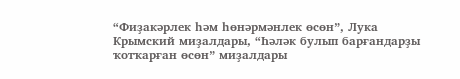“Фиҙакәрлек һәм һөнәрмәнлек өсөн”, Лука Крымский миҙалдары, “Һәләк булып барғандарҙы ҡотҡарған өсөн” миҙалдары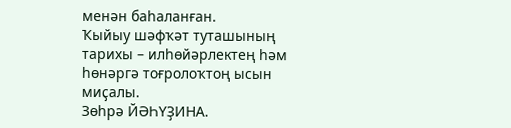менән баһаланған.
Ҡыйыу шәфҡәт туташының тарихы – илһөйәрлектең һәм һөнәргә тоғролоҡтоң ысын миҫалы.
Зөһрә ЙӘҺҮҘИНА.